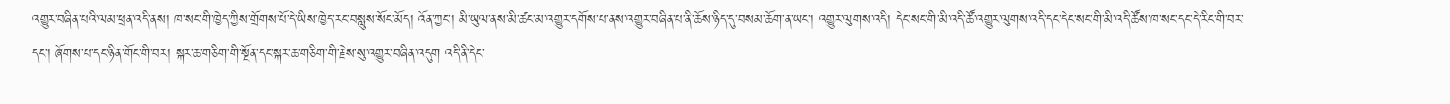འགྱུར་བཞིན་པའི་ལམ་ཕྲན་འདི་ནས། ཁ་སང་གི་ཁྱེད་ཀྱིས་གྲོགས་པོ་དེ་ཡིས་ཁྱེད་རང་བསླུས་སོང་མོད། འོན་ཀྱང་། མི་ཡུལ་ནས་མི་ཚང་མ་འགྱུར་དགོས་པ་ནས་འགྱུར་བཞིན་པ་ནི་ཆོས་ཉིད་དུ་བསམ་ཆོག་ན་ཡང་། འགྱུར་ལུགས་འདི། དེང་སང་གི་མི་འདི་ཚོ་འགྱུར་ལུགས་འདི་དང་དེང་སང་གི་མི་འདི་ཚོས་ཁ་སང་དང་དེ་རིང་གི་བར་དང་། ཞོགས་པ་དང་ཉིན་གོང་གི་བར། སྐར་ཆ་གཅིག་གི་སྔོན་དང་སྐར་ཆ་གཅིག་གི་རྗེས་སུ་འགྱུར་བཞིན་འདུག འདི་ནི་དེང་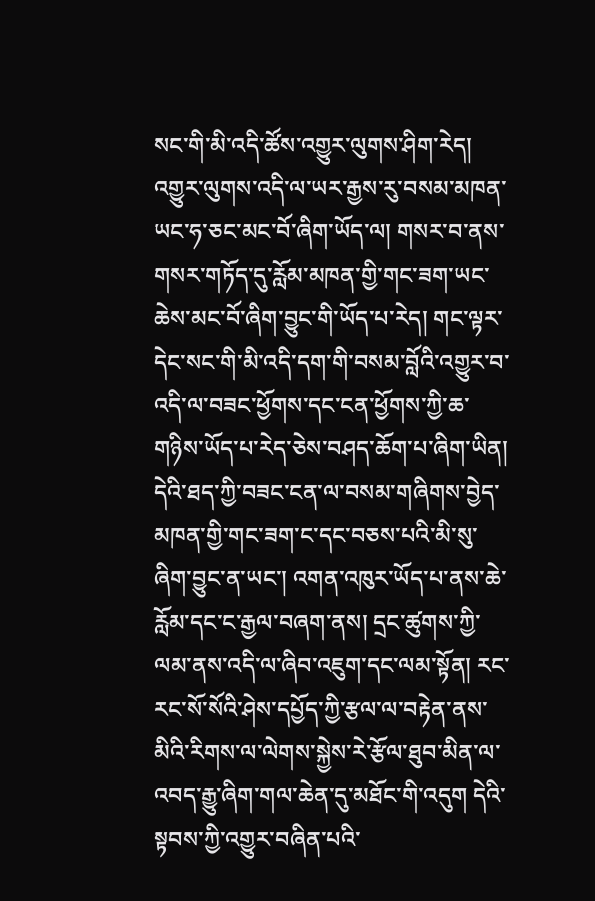སང་གི་མི་འདི་ཚོས་འགྱུར་ལུགས་ཤིག་རེད། འགྱུར་ལུགས་འདི་ལ་ཡར་རྒྱས་རུ་བསམ་མཁན་ཡང་ཧ་ཅང་མང་བོ་ཞིག་ཡོད་ལ། གསར་བ་ནས་གསར་གཏོད་དུ་རློམ་མཁན་གྱི་གང་ཟག་ཡང་ཆེས་མང་བོ་ཞིག་བྱུང་གི་ཡོད་པ་རེད། གང་ལྟར་དེང་སང་གི་མི་འདི་དག་གི་བསམ་བློའི་འགྱུར་བ་འདི་ལ་བཟང་ཕྱོགས་དང་ངན་ཕྱོགས་ཀྱི་ཆ་གཉིས་ཡོད་པ་རེད་ཅེས་བཤད་ཆོག་པ་ཞིག་ཡིན། དེའི་ཐད་ཀྱི་བཟང་ངན་ལ་བསམ་གཞིགས་བྱེད་མཁན་གྱི་གང་ཟག་ང་དང་བཅས་པའི་མི་སུ་ཞིག་བྱུང་ན་ཡང་། འགན་འཁུར་ཡོད་པ་ནས་ཆེ་རློམ་དང་ང་རྒྱལ་བཞག་ནས། དྲང་ཚུགས་ཀྱི་ལམ་ནས་འདི་ལ་ཞིབ་འཇུག་དང་ལམ་སྟོན། རང་རང་སོ་སོའི་ཤེས་དཔྱོད་ཀྱི་རྩལ་ལ་བརྟེན་ནས་མིའི་རིགས་ལ་ལེགས་སྐྱེས་རེ་རྩོལ་ཐུབ་མིན་ལ་འབད་རྒྱུ་ཞིག་གལ་ཆེན་དུ་མཐོང་གི་འདུག དེའི་སྟབས་ཀྱི་འགྱུར་བཞིན་པའི་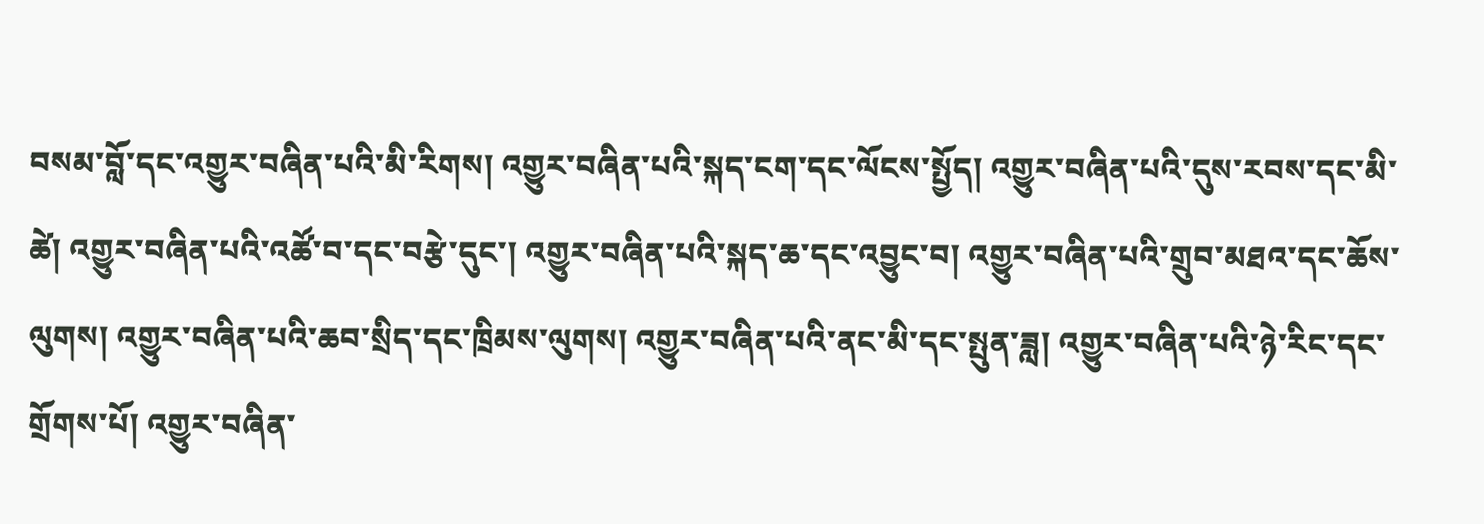བསམ་བློ་དང་འགྱུར་བཞིན་པའི་མི་རིགས། འགྱུར་བཞིན་པའི་སྐད་ངག་དང་ལོངས་སྤྱོད། འགྱུར་བཞིན་པའི་དུས་རབས་དང་མི་ཚེ། འགྱུར་བཞིན་པའི་འཚོ་བ་དང་བརྩེ་དུང་། འགྱུར་བཞིན་པའི་སྐད་ཆ་དང་འབྱུང་བ། འགྱུར་བཞིན་པའི་གྲུབ་མཐའ་དང་ཆོས་ལུགས། འགྱུར་བཞིན་པའི་ཆབ་སྲིད་དང་ཁྲིམས་ལུགས། འགྱུར་བཞིན་པའི་ནང་མི་དང་སྤུན་ཟླ། འགྱུར་བཞིན་པའི་ཉེ་རིང་དང་གྲོགས་པོ། འགྱུར་བཞིན་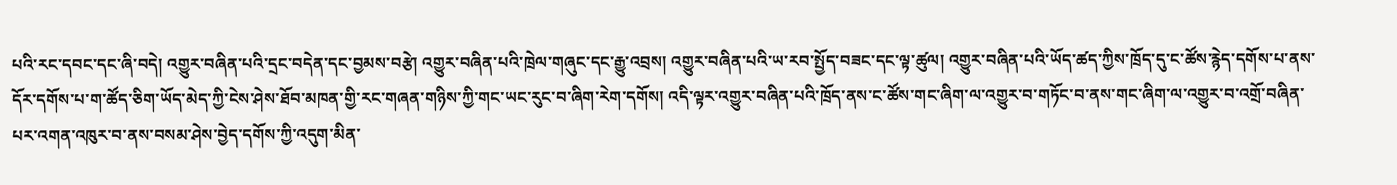པའི་རང་དབང་དང་ཞི་བདེ། འགྱུར་བཞིན་པའི་དྲང་བདེན་དང་བྱམས་བརྩེ། འགྱུར་བཞིན་པའི་ཁྲེལ་གཞུང་དང་རྒྱུ་འབྲས། འགྱུར་བཞིན་པའི་ཡ་རབ་སྤྱོད་བཟང་དང་ལྟ་ཚུལ། འགྱུར་བཞིན་པའི་ཡོད་ཚད་ཀྱིས་ཁྲོད་དུ་ང་ཚོས་རྙེད་དགོས་པ་ནས་དོར་དགོས་པ་ག་ཚོད་ཅིག་ཡོད་མེད་ཀྱི་ངེས་ཤེས་ཐོབ་མཁན་གྱི་རང་གཞན་གཉིས་ཀྱི་གང་ཡང་རུང་བ་ཞིག་རེག་དགོས། འདི་ལྟར་འགྱུར་བཞིན་པའི་ཁྲོད་ནས་ང་ཚོས་གང་ཞིག་ལ་འགྱུར་བ་གཏོང་བ་ནས་གང་ཞིག་ལ་འགྱུར་བ་འགྲོ་བཞིན་པར་འགན་འཁུར་བ་ནས་བསམ་ཤེས་བྱེད་དགོས་ཀྱི་འདུག་མིན་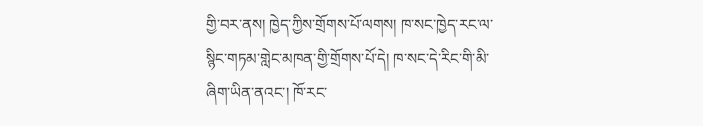གྱི་བར་ནས། ཁྱེད་ཀྱིས་གྲོགས་པོ་ལགས། ཁ་སང་ཁྱེད་རང་ལ་སྙིང་གཏམ་གླེང་མཁན་གྱི་གྲོགས་པོ་དེ། ཁ་སང་དེ་རིང་གི་མི་ཞིག་ཡིན་ནའང་། ཁོ་རང་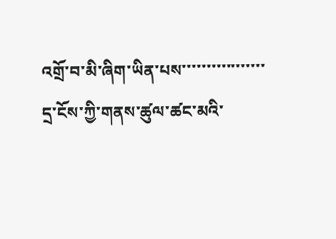འགྲོ་བ་མི་ཞིག་ཡིན་པས་་་་་་་་་་་་་་་་་
དྲ་ངོས་ཀྱི་གནས་ཚུལ་ཚང་མའི་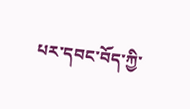པར་དབང་བོད་ཀྱི་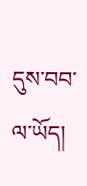དུས་བབ་ལ་ཡོད།